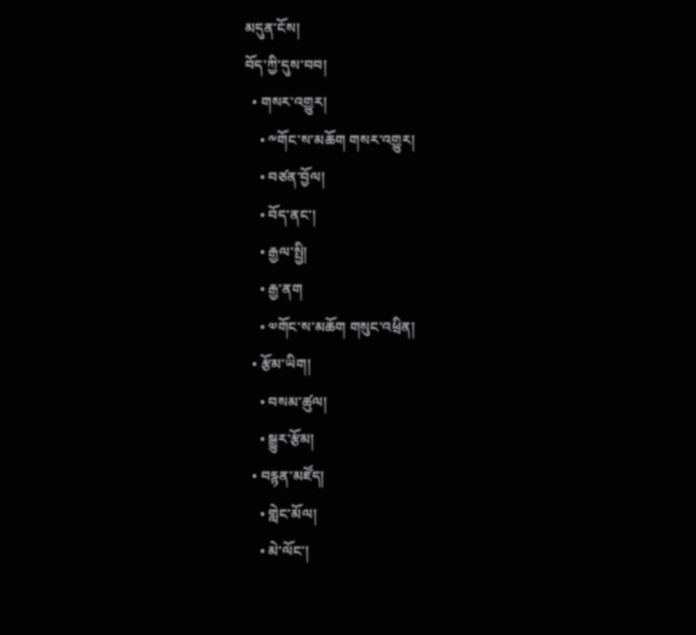མདུན་ངོས།
བོད་ཀྱི་དུས་བབ།
  • གསར་འགྱུར།
    • ༸གོང་ས་མཆོག གསར་འགྱུར།
    • བཙན་བྱོལ།
    • བོད་ནང་།
    • རྒྱལ་སྤྱི།
    • རྒྱ་ནག
    • ༧གོང་ས་མཆོག གསུང་འཕྲིན།
  • རྩོམ་ཡིག།
    • བསམ་ཚུལ།
    • སྒྱུར་རྩོམ།
  • བརྙན་མཛོད།
    • གླེང་མོལ།
    • མེ་ལོང་།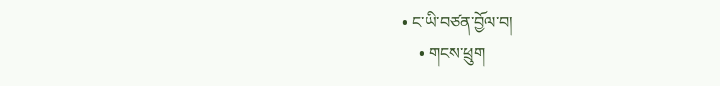• ང་ཡི་བཙན་བྱོལ་བ།
    • གངས་ཕྲུག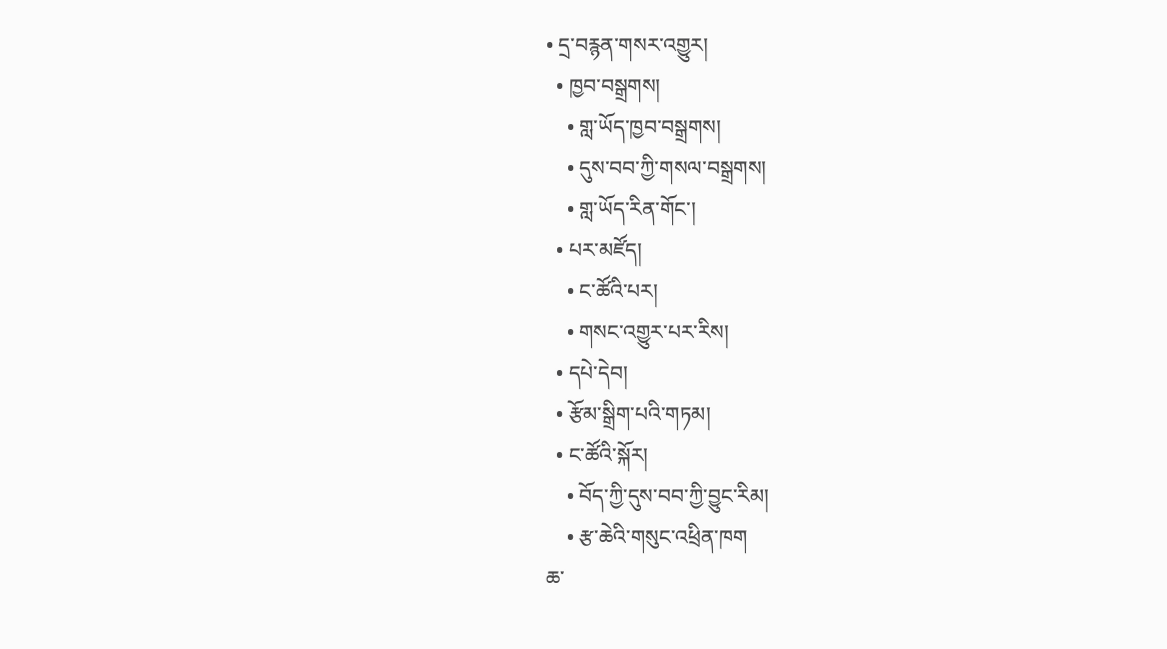• དྲ་བརྙན་གསར་འགྱུར།
  • ཁྱབ་བསྒྲགས།
    • གླ་ཡོད་ཁྱབ་བསྒྲགས།
    • དུས་བབ་ཀྱི་གསལ་བསྒྲགས།
    • གླ་ཡོད་རིན་གོང་།
  • པར་མཛོད།
    • ང་ཚོའི་པར།
    • གསང་འགྱུར་པར་རིས།
  • དཔེ་དེབ།
  • རྩོམ་སྒྲིག་པའི་གཏམ།
  • ང་ཚོའི་སྐོར།
    • བོད་ཀྱི་དུས་བབ་ཀྱི་བྱུང་རིམ།
    • རྩ་ཆེའི་གསུང་འཕྲིན་ཁག
ཆ་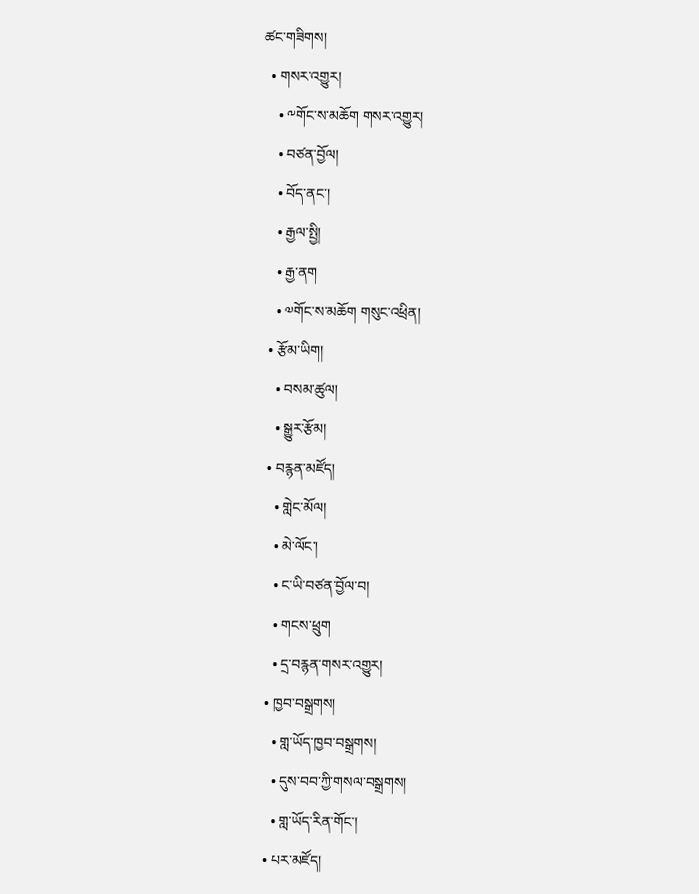ཚང་གཟིགས།
  • གསར་འགྱུར།
    • ༸གོང་ས་མཆོག གསར་འགྱུར།
    • བཙན་བྱོལ།
    • བོད་ནང་།
    • རྒྱལ་སྤྱི།
    • རྒྱ་ནག
    • ༧གོང་ས་མཆོག གསུང་འཕྲིན།
  • རྩོམ་ཡིག།
    • བསམ་ཚུལ།
    • སྒྱུར་རྩོམ།
  • བརྙན་མཛོད།
    • གླེང་མོལ།
    • མེ་ལོང་།
    • ང་ཡི་བཙན་བྱོལ་བ།
    • གངས་ཕྲུག
    • དྲ་བརྙན་གསར་འགྱུར།
  • ཁྱབ་བསྒྲགས།
    • གླ་ཡོད་ཁྱབ་བསྒྲགས།
    • དུས་བབ་ཀྱི་གསལ་བསྒྲགས།
    • གླ་ཡོད་རིན་གོང་།
  • པར་མཛོད།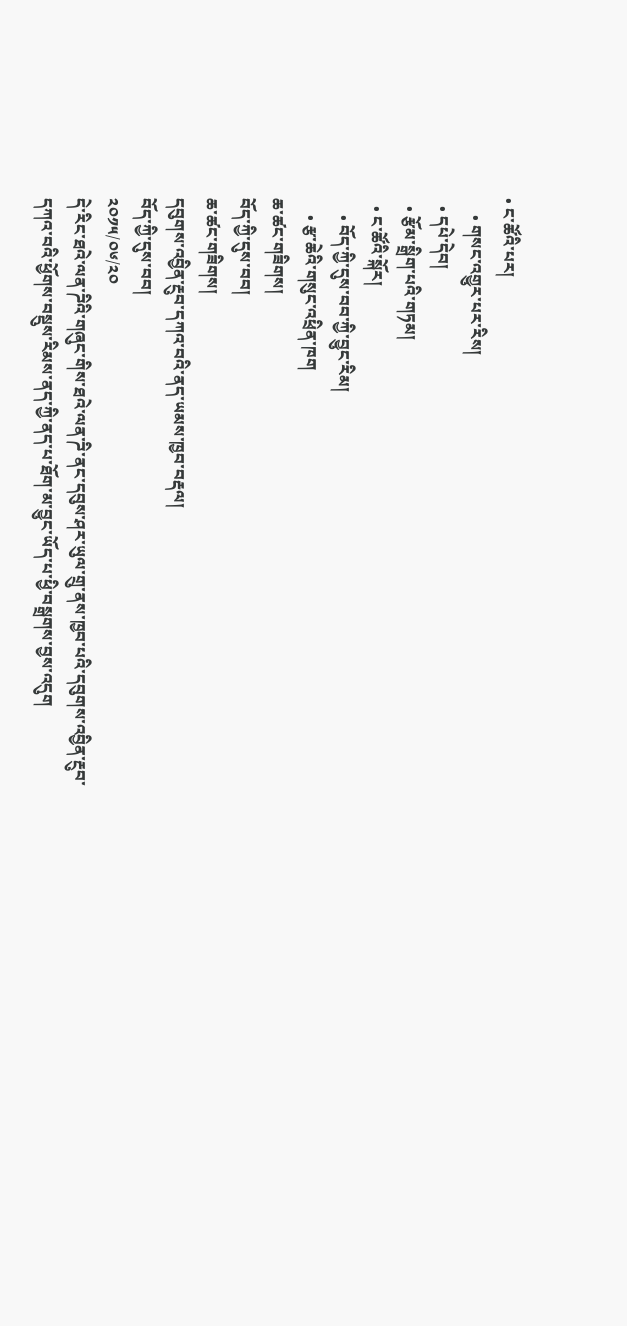• ང་ཚོའི་པར།
    • གསང་འགྱུར་པར་རིས།
  • དཔེ་དེབ།
  • རྩོམ་སྒྲིག་པའི་གཏམ།
  • ང་ཚོའི་སྐོར།
    • བོད་ཀྱི་དུས་བབ་ཀྱི་བྱུང་རིམ།
    • རྩ་ཆེའི་གསུང་འཕྲིན་ཁག
ཆ་ཚང་གཟིགས།
བོད་ཀྱི་དུས་བབ།
ཆ་ཚང་གཟིགས།
དབུགས་འབྱིན་རྔུབ་དཀའ་བའི་ནད་ཡམས་ཁྱབ་བརྡལ།
བོད་ཀྱི་དུས་བབ།
༢༠༡༥/༠༦/༢༠
དེ་རིང་ཐའེ་ལན་ཌིའི་གཞུང་གིས་ཐའེ་ལན་ཌི་ནང་དབུས་ཤར་ཡུལ་གྲུ་ནས་ཁྱབ་པའི་དབུགས་འབྱིན་རྔུབ་དཀའ་བའི་ཕྱོགས་བསྡུས་རིམས་ནད་ཀྱི་ནད་པ་ཐོག་མ་བྱུང་ཡོད་པ་ཕྱི་བསྒྲགས་བྱས་འདུག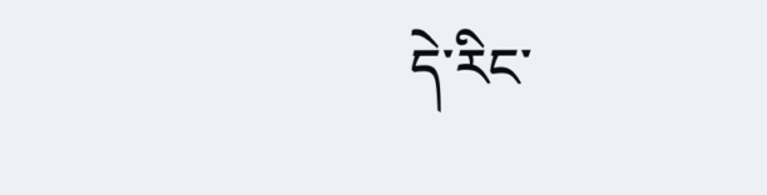དེ་རིང་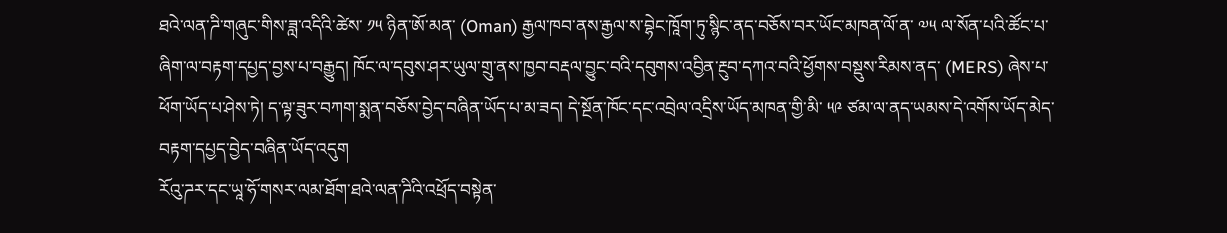ཐའེ་ལན་ཌི་གཞུང་གིས་ཟླ་འདིའི་ཚེས་ ༡༥ ཉིན་ཨོ་མན་ (Oman) རྒྱལ་ཁབ་ནས་རྒྱལ་ས་བྷེང་ཁཱོག་ཏུ་སྙིང་ནད་བཅོས་བར་ཡོང་མཁན་ལོ་ན་ ༧༥ ལ་སོན་པའི་ཚོང་པ་ཞིག་ལ་བརྟག་དཔྱད་བྱས་པ་བརྒྱུད། ཁོང་ལ་དབུས་ཤར་ཡུལ་གྲུ་ནས་ཁྱབ་བརྡལ་བྱུང་བའི་དབུགས་འབྱིན་རྔུབ་དཀའ་བའི་ཕྱོགས་བསྡུས་རིམས་ནད་ (MERS) ཞེས་པ་ཕོག་ཡོད་པ་ཤེས་ཏེ། ད་ལྟ་ཟུར་བཀག་སྨན་བཅོས་བྱེད་བཞིན་ཡོད་པ་མ་ཟད། དེ་སྔོན་ཁོང་དང་འབྲེལ་འདྲིས་ཡོད་མཁན་གྱི་མི་ ༥༩ ཙམ་ལ་ནད་ཡམས་དེ་འགོས་ཡོད་མེད་བརྟག་དཔྱད་བྱེད་བཞིན་ཡོད་འདུག
རོའུ་ཌར་དང་ཡཱ་ཧོ་གསར་ལམ་ཐོག་ཐའེ་ལན་ཌིའི་འཕྲོད་བསྟེན་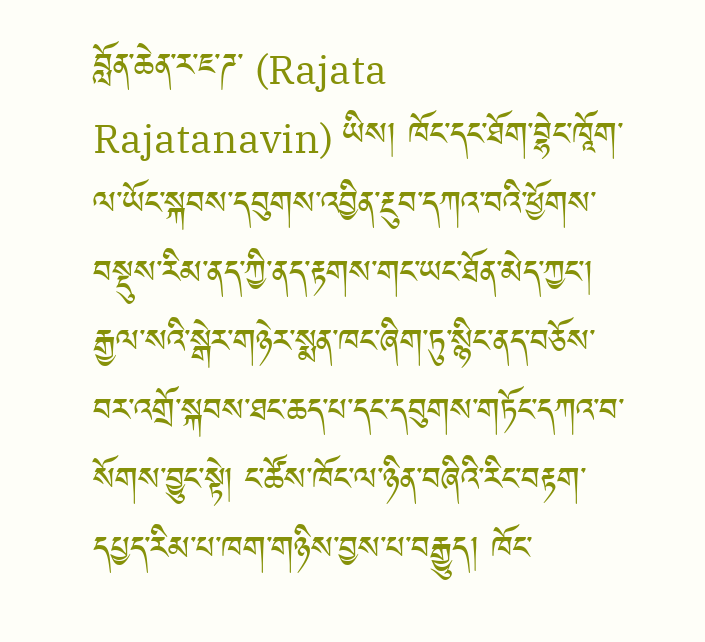བློན་ཆེན་ར་ཇ་ཌ་ (Rajata Rajatanavin) ཡིས། ཁོང་དང་ཐོག་བྷེང་ཁཱོག་ལ་ཡོང་སྐབས་དབུགས་འབྱིན་རྔུབ་དཀའ་བའི་ཕྱོགས་བསྡུས་རིམ་ནད་ཀྱི་ནད་རྟགས་གང་ཡང་ཐོན་མེད་ཀྱང་། རྒྱལ་སའི་སྒེར་གཉེར་སྨན་ཁང་ཞིག་ཏུ་སྙིང་ནད་བཅོས་བར་འགྲོ་སྐབས་ཐང་ཆད་པ་དང་དབུགས་གཏོང་དཀའ་བ་སོགས་བྱུང་སྟེ། ང་ཚོས་ཁོང་ལ་ཉིན་བཞིའི་རིང་བརྟག་དཔྱད་རིམ་པ་ཁག་གཉིས་བྱས་པ་བརྒྱུད། ཁོང་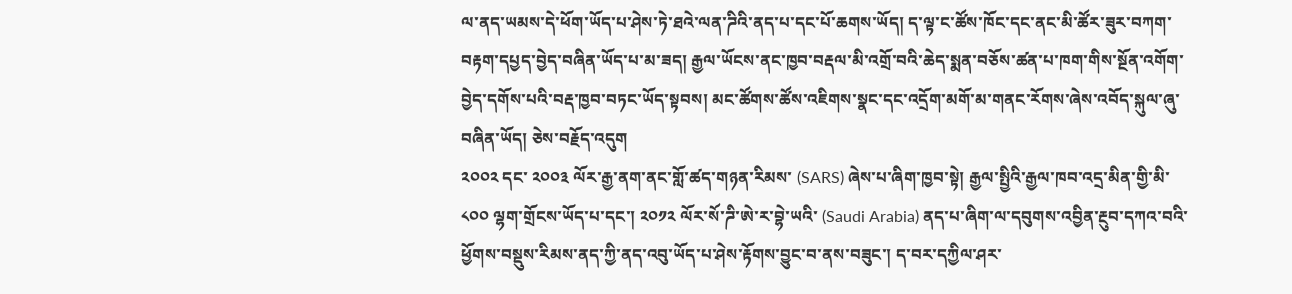ལ་ནད་ཡམས་དེ་ཕོག་ཡོད་པ་ཤེས་ཏེ་ཐའེ་ལན་ཌིའི་ནད་པ་དང་པོ་ཆགས་ཡོད། ད་ལྟ་ང་ཚོས་ཁོང་དང་ནང་མི་ཚོར་ཟུར་བཀག་བརྟག་དཔྱད་བྱེད་བཞིན་ཡོད་པ་མ་ཟད། རྒྱལ་ཡོངས་ནང་ཁྱབ་བརྡལ་མི་འགྲོ་བའི་ཆེད་སྨན་བཅོས་ཚན་པ་ཁག་གིས་སྔོན་འགོག་བྱེད་དགོས་པའི་བརྡ་ཁྱབ་བཏང་ཡོད་སྟབས། མང་ཚོགས་ཚོས་འཇིགས་སྣང་དང་འདྲོག་མགོ་མ་གནང་རོགས་ཞེས་འབོད་སྐུལ་ཞུ་བཞིན་ཡོད། ཅེས་བརྗོད་འདུག
༢༠༠༢ དང་ ༢༠༠༣ ལོར་རྒྱ་ནག་ནང་གློ་ཚད་གཉན་རིམས་ (SARS) ཞེས་པ་ཞིག་ཁྱབ་སྟེ། རྒྱལ་སྤྱིའི་རྒྱལ་ཁབ་འདྲ་མིན་གྱི་མི་ ༨༠༠ ལྷག་གྲོངས་ཡོད་པ་དང་། ༢༠༡༢ ལོར་སོ་ཌི་ཨེ་ར་བྷེ་ཡའི་ (Saudi Arabia) ནད་པ་ཞིག་ལ་དབུགས་འབྱིན་རྔུབ་དཀའ་བའི་ཕྱོགས་བསྡུས་རིམས་ནད་ཀྱི་ནད་འབུ་ཡོད་པ་ཤེས་རྟོགས་བྱུང་བ་ནས་བཟུང་། ད་བར་དཀྱིལ་ཤར་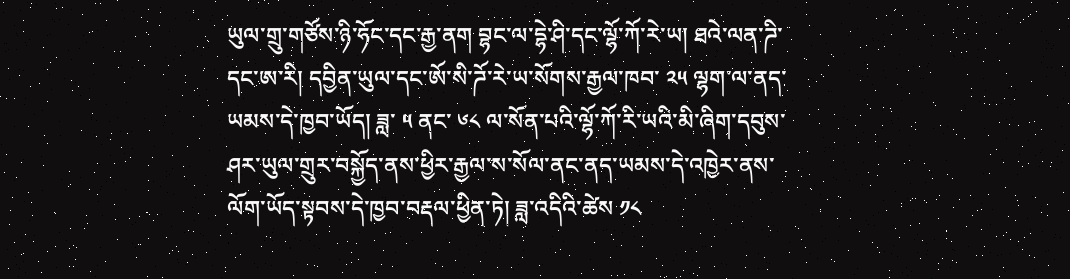ཡུལ་གྲུ་གཙོས་ཉི་ཧོང་དང་རྒྱ་ནག བྷང་ལ་དྷེ་ཤི་དང་ལྷོ་ཀོ་རེ་ཡ། ཐའེ་ལན་ཌི་དང་ཨ་རི། དབྱིན་ཡུལ་དང་ཨོ་སི་ཌོ་རེ་ཡ་སོགས་རྒྱལ་ཁབ་ ༢༥ ལྷག་ལ་ནད་ཡམས་དེ་ཁྱབ་ཡོད། ཟླ་ ༥ ནང་ ༦༨ ལ་སོན་པའི་ལྷོ་ཀོ་རི་ཡའི་མི་ཞིག་དབུས་ཤར་ཡུལ་གྲུར་བསྐྱོད་ནས་ཕྱིར་རྒྱལ་ས་སོལ་ནང་ནད་ཡམས་དེ་འཁྱེར་ནས་ལོག་ཡོད་སྟབས་དེ་ཁྱབ་བརྡལ་ཕྱིན་ཏེ། ཟླ་འདིའི་ཚེས ༡༨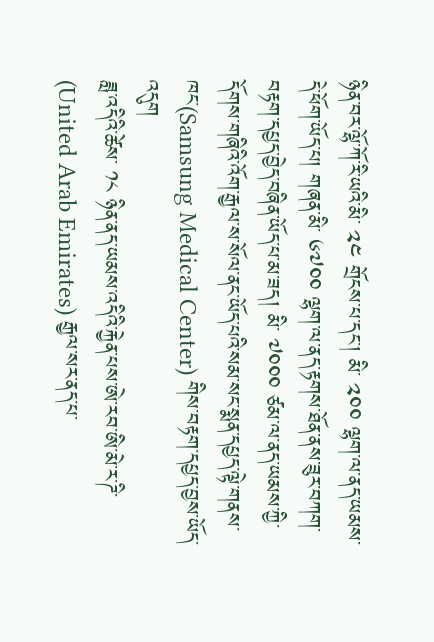ཉིན་བར་ལྷོ་ཀོ་རི་ཡའི་མི་ ༢༤ གྲོངས་པ་དང་། མི་ ༢༠༠ ལྷག་ལ་ནད་ཡམས་དེ་ཕོག་ཡོད་པ། གཞན་མི་ ༦༧༠༠ ལྷག་ལ་ནད་རྟགས་ཐོན་ནས་ཟུར་བཀག་བརྟག་དཔྱད་བྱེད་བཞིན་ཡོད་པ་མ་ཟད། མི་ ༧༠༠༠ ཙམ་ལ་ནད་ཡམས་ཀྱི་དོགས་གཞིའི་འོག་རྒྱལ་ས་སོལ་ནང་ཡོད་པའི་སམ་སང་སྨན་དཔྱད་ལྟེ་གནས་ཁང་(Samsung Medical Center) གིས་བརྟག་དཔྱད་བྱས་ཡོད་འདུག
ཟླ་འདིའི་ཚེས་ ༡༨ ཉིན་ནད་ཡམས་འདིའི་རྐྱེན་པས་ཨེ་རབ་ཨི་མེ་ར་ཌི་ (United Arab Emirates) རྒྱལ་སར་ནད་པ་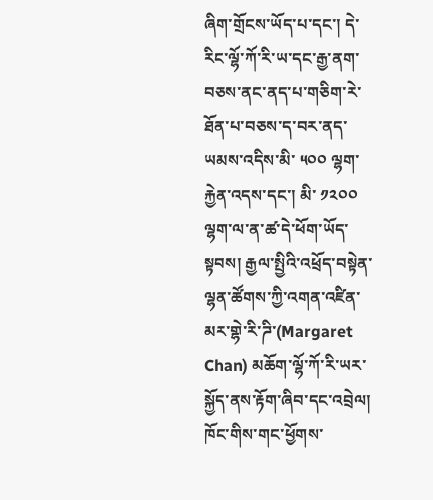ཞིག་གྲོངས་ཡོད་པ་དང་། དེ་རིང་ལྷོ་ཀོ་རི་ཡ་དང་རྒྱ་ནག་བཅས་ནང་ནད་པ་གཅིག་རེ་ཐོན་པ་བཅས་ད་བར་ནད་ཡམས་འདིས་མི་ ༥༠༠ ལྷག་རྐྱེན་འདས་དང་། མི་ ༡༢༠༠ ལྷག་ལ་ན་ཚ་དེ་ཕོག་ཡོད་སྟབས། རྒྱལ་སྤྱིའི་འཕྲོད་བསྟེན་ལྷན་ཚོགས་ཀྱི་འགན་འཛིན་མར་གྷེ་རི་ཌི་(Margaret Chan) མཆོག་ལྷོ་ཀོ་རི་ཡར་སྐྱོད་ནས་རྟོག་ཞིབ་དང་འབྲེལ། ཁོང་གིས་གང་ཕྱོགས་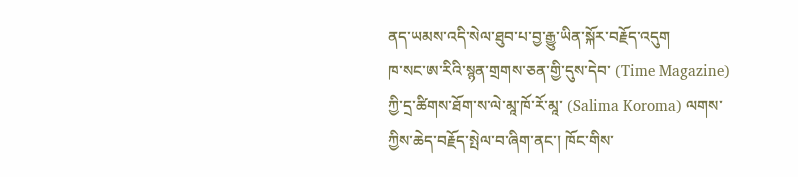ནད་ཡམས་འདི་སེལ་ཐུབ་པ་བྱ་རྒྱུ་ཡིན་སྐོར་བརྗོད་འདུག
ཁ་སང་ཨ་རིའི་སྙན་གྲགས་ཅན་གྱི་དུས་དེབ་ (Time Magazine) ཀྱི་དྲ་ཚིགས་ཐོག་ས་ལེ་མཱ་ཁོ་རོ་མཱ་ (Salima Koroma) ལགས་ཀྱིས་ཆེད་བརྗོད་སྤེལ་བ་ཞིག་ནང་། ཁོང་གིས་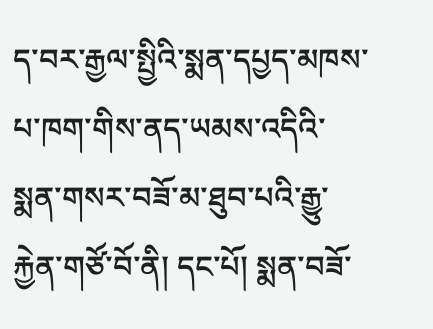ད་བར་རྒྱལ་སྤྱིའི་སྨན་དཔྱད་མཁས་པ་ཁག་གིས་ནད་ཡམས་འདིའི་སྨན་གསར་བཟོ་མ་ཐུབ་པའི་རྒྱུ་རྐྱེན་གཙོ་བོ་ནི། དང་པོ། སྨན་བཟོ་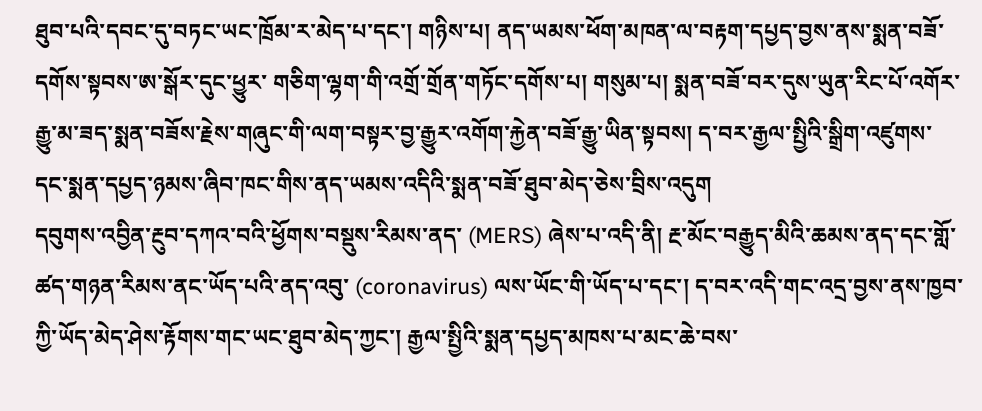ཐུབ་པའི་དབང་དུ་བཏང་ཡང་ཁྲོམ་ར་མེད་པ་དང་། གཉིས་པ། ནད་ཡམས་ཕོག་མཁན་ལ་བརྟག་དཔྱད་བྱས་ནས་སྨན་བཟོ་དགོས་སྟབས་ཨ་སྒོར་དུང་ཕྱུར་ གཅིག་ལྷག་གི་འགྲོ་གྲོན་གཏོང་དགོས་པ། གསུམ་པ། སྨན་བཟོ་བར་དུས་ཡུན་རིང་པོ་འགོར་རྒྱུ་མ་ཟད་སྨན་བཟོས་རྗེས་གཞུང་གི་ལག་བསྟར་བྱ་རྒྱུར་འགོག་རྐྱེན་བཟོ་རྒྱུ་ཡིན་སྟབས། ད་བར་རྒྱལ་སྤྱིའི་སྒྲིག་འཛུགས་དང་སྨན་དཔྱད་ཉམས་ཞིབ་ཁང་གིས་ནད་ཡམས་འདིའི་སྨན་བཟོ་ཐུབ་མེད་ཅེས་བྲིས་འདུག
དབུགས་འབྱིན་རྔུབ་དཀའ་བའི་ཕྱོགས་བསྡུས་རིམས་ནད་ (MERS) ཞེས་པ་འདི་ནི། རྔ་མོང་བརྒྱུད་མིའི་ཆམས་ནད་དང་གློ་ཚད་གཉན་རིམས་ནང་ཡོད་པའི་ནད་འབུ་ (coronavirus) ལས་ཡོང་གི་ཡོད་པ་དང་། ད་བར་འདི་གང་འདྲ་བྱས་ནས་ཁྱབ་ཀྱི་ཡོད་མེད་ཤེས་རྟོགས་གང་ཡང་ཐུབ་མེད་ཀྱང་། རྒྱལ་སྤྱིའི་སྨན་དཔྱད་མཁས་པ་མང་ཆེ་བས་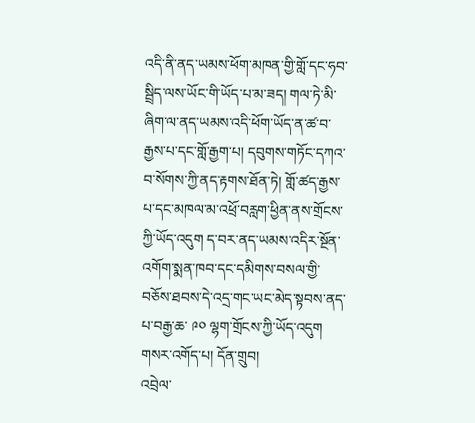འདི་ནི་ནད་ཡམས་ཕོག་མཁན་གྱི་གློ་དང་ཧབ་སྦྲིད་ལས་ཡོང་གི་ཡོད་པ་མ་ཟད། གལ་ཏེ་མི་ཞིག་ལ་ནད་ཡམས་འདི་ཕོག་ཡོད་ན་ཚ་བ་རྒྱས་པ་དང་གློ་རྒྱག་པ། དབུགས་གཏོང་དཀའ་བ་སོགས་ཀྱི་ནད་རྟགས་ཐོན་ཏེ། གློ་ཚད་རྒྱས་པ་དང་མཁལ་མ་འཕྲོ་བརླག་ཕྱིན་ནས་གྲོངས་ཀྱི་ཡོད་འདུག ད་བར་ནད་ཡམས་འདིར་སྔོན་འགོག་སྨན་ཁབ་དང་དམིགས་བསལ་གྱི་བཅོས་ཐབས་དེ་འདྲ་གང་ཡང་མེད་སྟབས་ནད་པ་བརྒྱ་ཆ་ ༩༠ ལྷག་གྲོངས་ཀྱི་ཡོད་འདུག
གསར་འགོད་པ། དོན་གྲུབ།
འབྲེལ་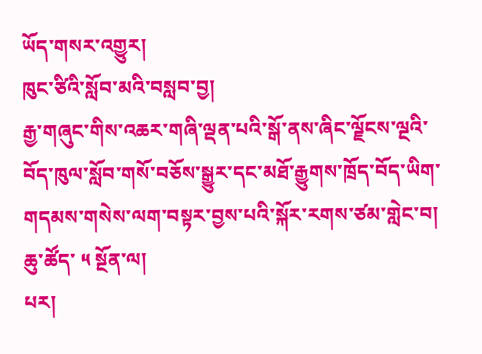ཡོད་གསར་འགྱུར།
ཁུང་ཙིའི་སློབ་མའི་བསླབ་བྱ།
རྒྱ་གཞུང་གིས་འཆར་གཞི་ལྡན་པའི་སྒོ་ནས་ཞིང་ལྗོངས་ལྔའི་བོད་ཁུལ་སློབ་གསོ་བཅོས་སྒྱུར་དང་མཐོ་རྒྱུགས་ཁྲོད་བོད་ཡིག་གདམས་གསེས་ལག་བསྟར་བྱས་པའི་སྐོར་རགས་ཙམ་གླེང་བ།
ཆུ་ཚོད་ ༥ སྔོན་ལ།
པར།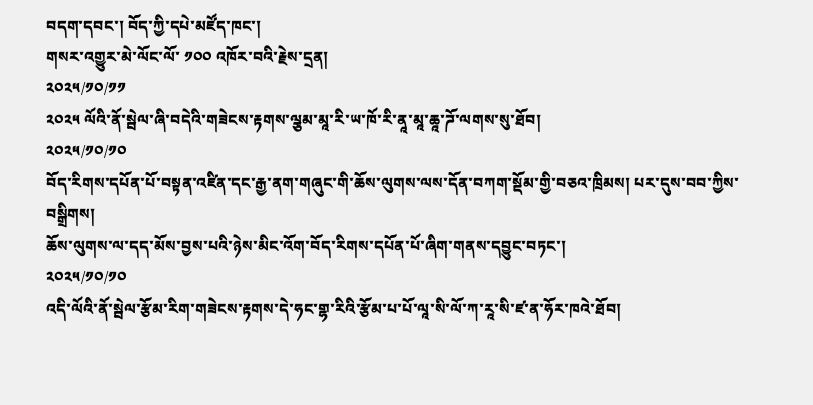བདག་དབང་། བོད་ཀྱི་དཔེ་མཛོད་ཁང་།
གསར་འགྱུར་མེ་ལོང་ལོ་ ༡༠༠ འཁོར་བའི་རྗེས་དྲན།
༢༠༢༥/༡༠/༡༡
༢༠༢༥ ལོའི་ནོ་སྦེལ་ཞི་བདེའི་གཟེངས་རྟགས་ལྕམ་མཱ་རི་ཡ་ཁོ་རི་ནཱ་མཱ་ཆཱ་ཌོ་ལགས་སུ་ཐོབ།
༢༠༢༥/༡༠/༡༠
བོད་རིགས་དཔོན་པོ་བསྟན་འཛིན་དང་རྒྱ་ནག་གཞུང་གི་ཆོས་ལུགས་ལས་དོན་བཀག་སྡོམ་གྱི་བཅའ་ཁྲིམས། པར་དུས་བབ་ཀྱིས་བསྒྲིགས།
ཆོས་ལུགས་ལ་དད་མོས་བྱས་པའི་ཉེས་མིང་འོག་བོད་རིགས་དཔོན་པོ་ཞིག་གནས་དབྱུང་བཏང་།
༢༠༢༥/༡༠/༡༠
འདི་ལོའི་ནོ་སྦེལ་རྩོམ་རིག་གཟེངས་རྟགས་དེ་ཧང་གྷ་རིའི་རྩོམ་པ་པོ་ལཱ་སི་ལོ་ཀ་རཱ་སི་ཛ་ན་ཧོར་ཁའེ་ཐོབ།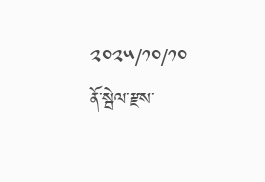༢༠༢༥/༡༠/༡༠
ནོ་སྦེལ་རྫས་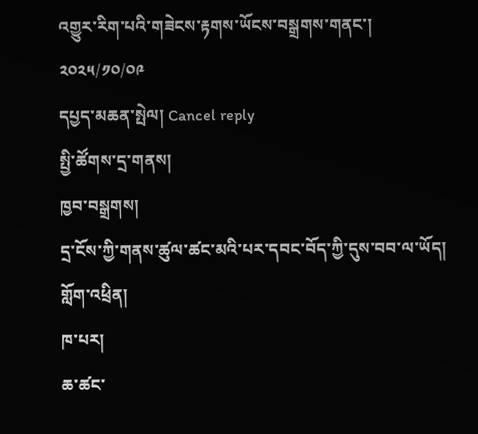འགྱུར་རིག་པའི་གཟེངས་རྟགས་ཡོངས་བསྒྲགས་གནང་།
༢༠༢༥/༡༠/༠༩
དཔྱད་མཆན་སྤེལ། Cancel reply
སྤྱི་ཚོགས་དྲ་གནས།
ཁྱབ་བསྒྲགས།
དྲ་ངོས་ཀྱི་གནས་ཚུལ་ཚང་མའི་པར་དབང་བོད་ཀྱི་དུས་བབ་ལ་ཡོད།
གློག་འཕྲིན།
ཁ་པར།
ཆ་ཚང་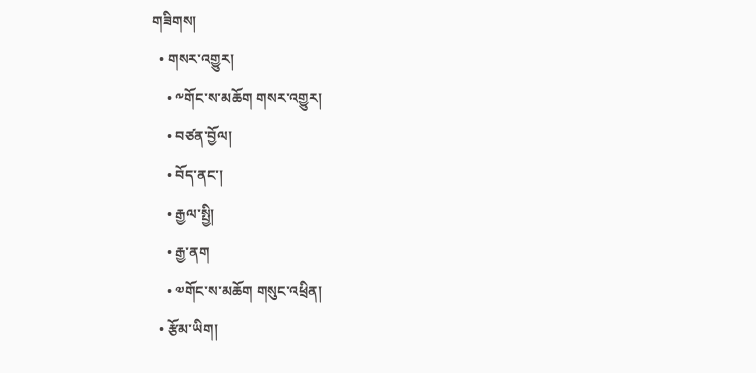གཟིགས།
  • གསར་འགྱུར།
    • ༸གོང་ས་མཆོག གསར་འགྱུར།
    • བཙན་བྱོལ།
    • བོད་ནང་།
    • རྒྱལ་སྤྱི།
    • རྒྱ་ནག
    • ༧གོང་ས་མཆོག གསུང་འཕྲིན།
  • རྩོམ་ཡིག།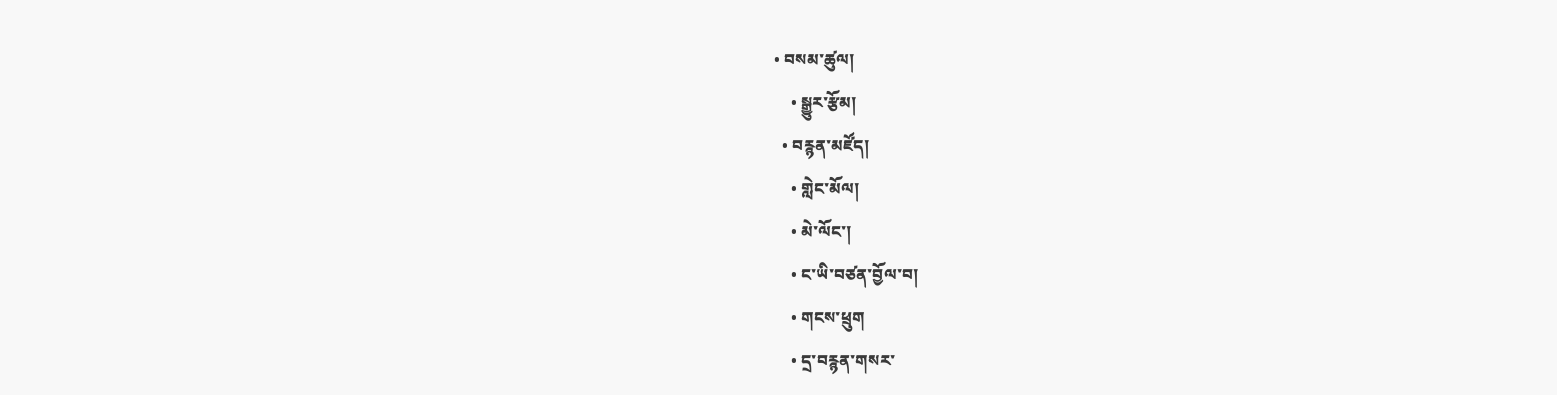• བསམ་ཚུལ།
    • སྒྱུར་རྩོམ།
  • བརྙན་མཛོད།
    • གླེང་མོལ།
    • མེ་ལོང་།
    • ང་ཡི་བཙན་བྱོལ་བ།
    • གངས་ཕྲུག
    • དྲ་བརྙན་གསར་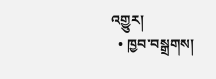འགྱུར།
  • ཁྱབ་བསྒྲགས།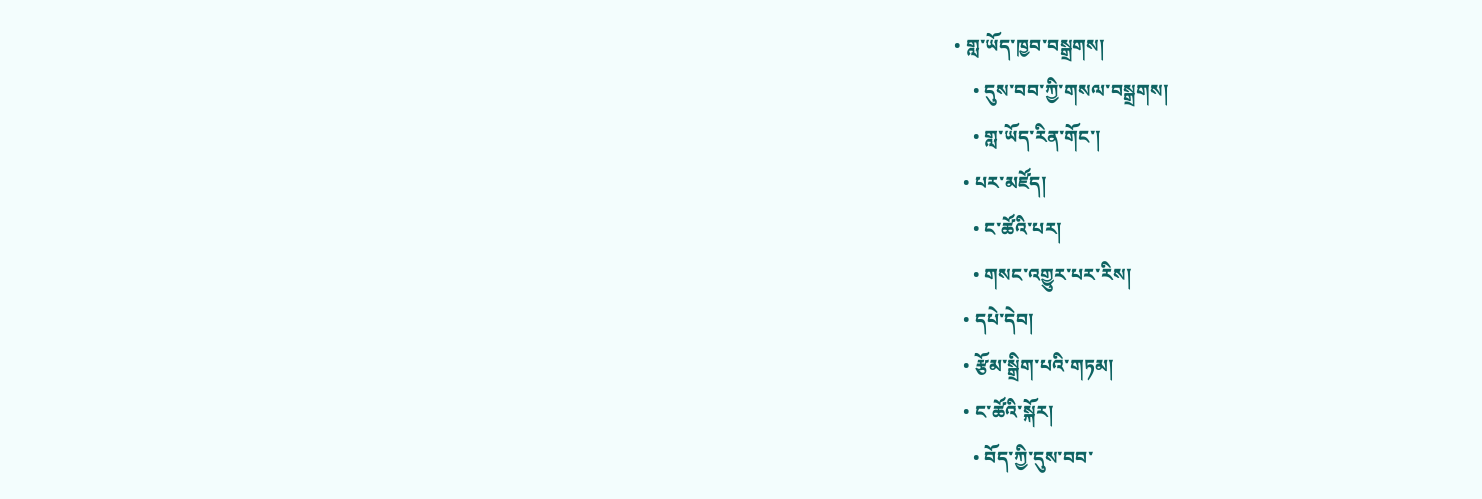• གླ་ཡོད་ཁྱབ་བསྒྲགས།
    • དུས་བབ་ཀྱི་གསལ་བསྒྲགས།
    • གླ་ཡོད་རིན་གོང་།
  • པར་མཛོད།
    • ང་ཚོའི་པར།
    • གསང་འགྱུར་པར་རིས།
  • དཔེ་དེབ།
  • རྩོམ་སྒྲིག་པའི་གཏམ།
  • ང་ཚོའི་སྐོར།
    • བོད་ཀྱི་དུས་བབ་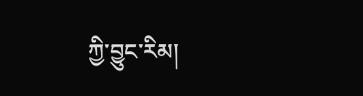ཀྱི་བྱུང་རིམ།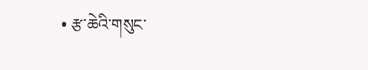• རྩ་ཆེའི་གསུང་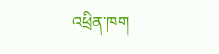འཕྲིན་ཁག